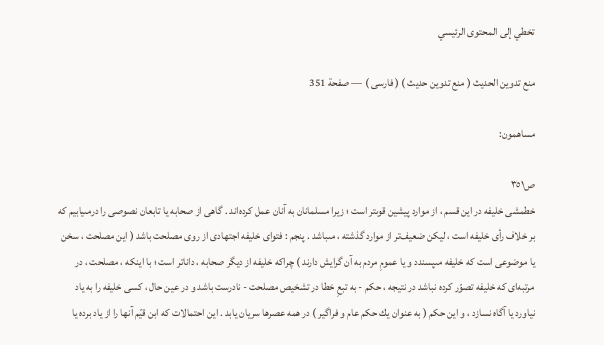تخطي إلى المحتوى الرئيسي

منع تدوين الحديث ( منع تدوين حديث ) ( فارسى ) — صفحة 351

مساهمون:

ص٣٥١
خطمشى خليفه در اين قسم ، از موارد پيشين قوىتر است ؛ زيرا مسلمانان به آنان عمل كرده‌اند . گاهى از صحابه يا تابعان نصوصى را درمىيابيم كه بر خلاف رأى خليفه است ، ليكن ضعيف‌تر از موارد گذشته ، مىباشد . پنجم : فتواى خليفه اجتهادى از روى مصلحت باشد ( اين مصلحت ، سخن يا موضوعى است كه خليفه مىپسندد و يا عمومِ مردم به آن گرايش دارند ) چراكه خليفه از ديگر صحابه ، داناتر است ؛ با اينكه ، مصلحت ، در مرتبه‌اى كه خليفه تصوّر كرده نباشد در نتيجه ، حكم - به تبعِ خطا در تشخيص مصلحت - نادرست باشد و در عين حال ، كسى خليفه را به ياد نياورد يا آگاه نسازد ، و اين حكم ( به عنوان يك حكم عام و فراگير ) در همه عصرها سريان يابد . اين احتمالات كه ابن قيّم آنها را از ياد برده يا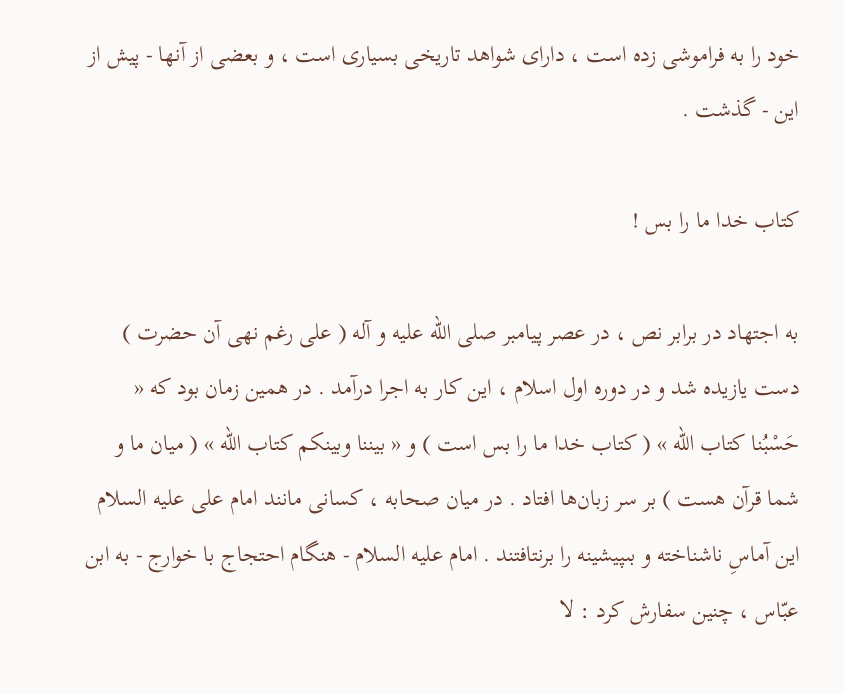خود را به فراموشى زده است ، داراى شواهد تاريخى بسيارى است ، و بعضى از آنها - پيش از اين - گذشت .

كتاب خدا ما را بس !

به اجتهاد در برابر نص ، در عصر پيامبر صلى الله عليه و آله ( على رغم نهى آن حضرت ) دست يازيده شد و در دوره اول اسلام ، اين كار به اجرا درآمد . در همين زمان بود كه « حَسْبُنا كتاب الله » ( كتاب خدا ما را بس است ) و « بيننا وبينكم كتاب الله » ( ميان ما و شما قرآن هست ) بر سر زبان‌ها افتاد . در ميان صحابه ، كسانى مانند امام على عليه السلام اين آماسِ ناشناخته و بىپيشينه را برنتافتند . امام عليه السلام - هنگام احتجاج با خوارج - به ابن عبّاس ، چنين سفارش كرد : لا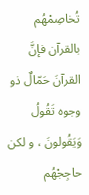تُخاصِمْهُم بالقرآن فإنَّ القرآنَ حَمّالٌ ذو وجوه تَقُولُ وَيَقُولونَ ، و لكن حاجِجْهُم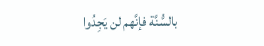بالسُّنَّة فإنَّهم لن يَجِدُوا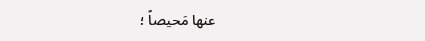عنها مَحيصاً ؛